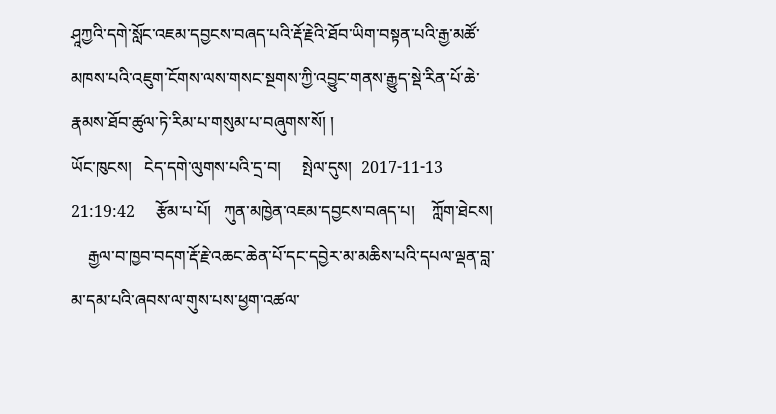ཤཱཀྱའི་དགེ་སློང་འཇམ་དབྱངས་བཞད་པའི་རྡོ་རྗེའི་ཐོབ་ཡིག་བསྟན་པའི་རྒྱ་མཚོ་མཁས་པའི་འཇུག་ངོགས་ལས་གསང་སྔགས་ཀྱི་འབྱུང་གནས་རྒྱུད་སྡེ་རིན་པོ་ཆེ་རྣམས་ཐོབ་ཚུལ་ཏེ་རིམ་པ་གསུམ་པ་བཞུགས་སོ། །
ཡོང་ཁུངས།   ངེད་དགེ་ལུགས་པའི་དྲ་བ།     སྤེལ་དུས།  2017-11-13 21:19:42     རྩོམ་པ་པོ།   ཀུན་མཁྱེན་འཇམ་དབྱངས་བཞད་པ།    ཀློག་ཐེངས།
    རྒྱལ་བ་ཁྱབ་བདག་རྡོ་རྗེ་འཆང་ཆེན་པོ་དང་དབྱེར་མ་མཆིས་པའི་དཔལ་ལྡན་བླ་མ་དམ་པའི་ཞབས་ལ་གུས་པས་ཕྱག་འཚལ་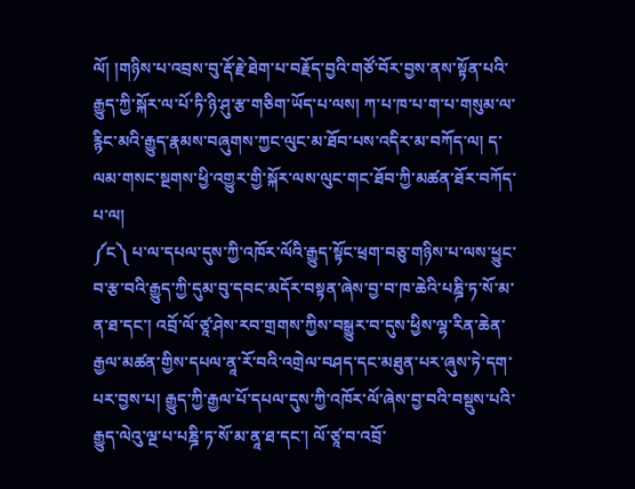ལོ། །གཉིས་པ་འབྲས་བུ་རྡོ་རྗེ་ཐེག་པ་བརྗོད་བྱའི་གཙོ་བོར་བྱས་ནས་སྟོན་པའི་རྒྱུད་ཀྱི་སྐོར་ལ་པོ་ཏི་ཉི་ཤུ་རྩ་གཅིག་ཡོད་པ་ལས། ཀ་པ་ཁ་པ་ག་པ་གསུམ་ལ་རྙིང་མའི་རྒྱུད་རྣམས་བཞུགས་ཀྱང་ལུང་མ་ཐོབ་པས་འདིར་མ་བཀོད་ལ། ད་ལམ་གསང་སྔགས་ཕྱི་འགྱུར་གྱི་སྐོར་ལས་ལུང་གང་ཐོབ་ཀྱི་མཚན་ཐོར་བཀོད་པ་ལ།
༼ང༽ པ་ལ་དཔལ་དུས་ཀྱི་འཁོར་ལོའི་རྒྱུད་སྟོང་ཕྲག་བཅུ་གཉིས་པ་ལས་ཕྱུང་བ་རྩ་བའི་རྒྱུད་ཀྱི་དུམ་བུ་དབང་མདོར་བསྟན་ཞེས་བྱ་བ་ཁ་ཆེའི་པཎྜི་ཏ་སོ་མ་ན་ཐ་དང་། འབྲོ་ལོ་ཙཱ་ཤེས་རབ་གྲགས་ཀྱིས་བསྒྱུར་བ་དུས་ཕྱིས་ལྷ་རིན་ཆེན་རྒྱལ་མཚན་གྱིས་དཔལ་ནཱ་རོ་བའི་འགྲེལ་བཤད་དང་མཐུན་པར་ཞུས་ཏེ་དག་པར་བྱས་པ། རྒྱུད་ཀྱི་རྒྱལ་པོ་དཔལ་དུས་ཀྱི་འཁོར་ལོ་ཞེས་བྱ་བའི་བསྡུས་པའི་རྒྱུད་ལེའུ་ལྔ་པ་པཎྜི་ཏ་སོ་མ་ནཱ་ཐ་དང་། ལོ་ཙཱ་བ་འབྲོ་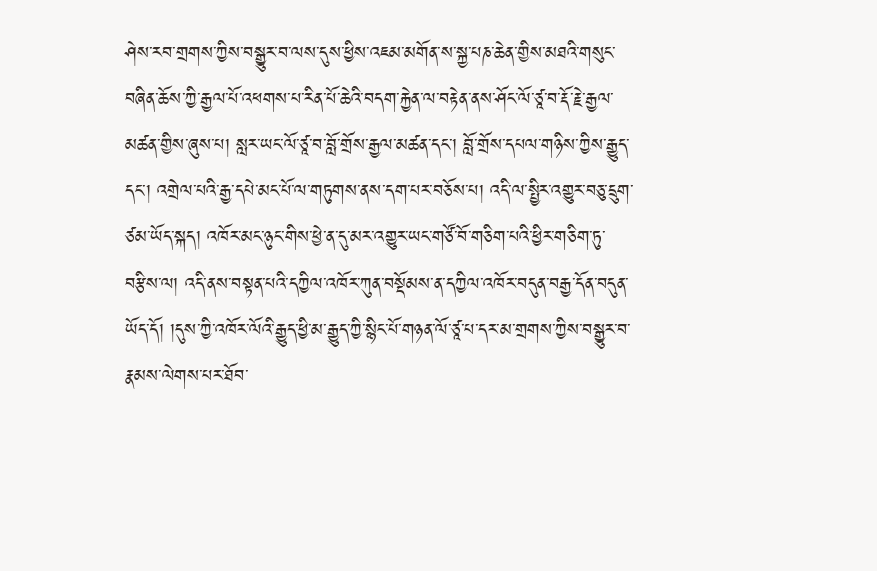ཤེས་རབ་གྲགས་ཀྱིས་བསྒྱུར་བ་ལས་དུས་ཕྱིས་འཇམ་མགོན་ས་སྐྱ་པཎ་ཆེན་གྱིས་མཐའི་གསུང་བཞིན་ཆོས་ཀྱི་རྒྱལ་པོ་འཕགས་པ་རིན་པོ་ཆེའི་བདག་རྐྱེན་ལ་བརྟེན་ནས་ཤོང་ལོ་ཙཱ་བ་རྡོ་རྗེ་རྒྱལ་མཚན་གྱིས་ཞུས་པ། སླར་ཡང་ལོ་ཙཱ་བ་བློ་གྲོས་རྒྱལ་མཚན་དང་། བློ་གྲོས་དཔལ་གཉིས་ཀྱིས་རྒྱུད་དང་། འགྲེལ་པའི་རྒྱ་དཔེ་མང་པོ་ལ་གཏུགས་ནས་དག་པར་བཅོས་པ། འདི་ལ་སྤྱིར་འགྱུར་བཅུ་དྲུག་ཙམ་ཡོད་སྐད། འཁོར་མང་ཉུང་གིས་ཕྱེ་ན་དུ་མར་འགྱུར་ཡང་གཙོ་བོ་གཅིག་པའི་ཕྱིར་གཅིག་ཏུ་བརྩིས་ལ། འདི་ནས་བསྟན་པའི་དཀྱིལ་འཁོར་ཀུན་བསྡོམས་ན་དཀྱིལ་འཁོར་བདུན་བརྒྱ་དོན་བདུན་ཡོད་དོ། །དུས་ཀྱི་འཁོར་ལོའི་རྒྱུད་ཕྱི་མ་རྒྱུད་ཀྱི་སྙིང་པོ་གཉན་ལོ་ཙཱ་པ་དར་མ་གྲགས་ཀྱིས་བསྒྱུར་བ་རྣམས་ལེགས་པར་ཐོབ་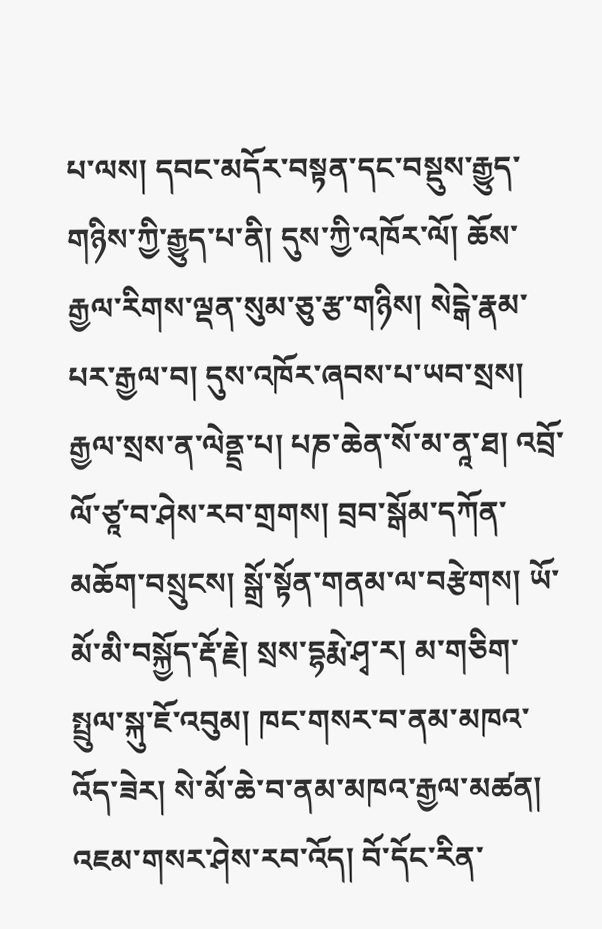པ་ལས། དབང་མདོར་བསྟན་དང་བསྡུས་རྒྱུད་གཉིས་ཀྱི་རྒྱུད་པ་ནི། དུས་ཀྱི་འཁོར་ལོ། ཆོས་རྒྱལ་རིགས་ལྡན་སུམ་ཅུ་རྩ་གཉིས། སེངྒེ་རྣམ་པར་རྒྱལ་བ། དུས་འཁོར་ཞབས་པ་ཡབ་སྲས། རྒྱལ་སྲས་ན་ལེནྡྲ་པ། པཎ་ཆེན་སོ་མ་ནཱ་ཐ། འབྲོ་ལོ་ཙཱ་བ་ཤེས་རབ་གྲགས། བྲབ་སྒོམ་དཀོན་མཆོག་བསྲུངས། སྒྲོ་སྟོན་གནམ་ལ་བརྩེགས། ཡོ་མོ་མི་བསྐྱོད་རྡོ་རྗེ། སྲས་དྷརྨེ་ཤྭ་ར། མ་གཅིག་སྤྲུལ་སྐུ་ཇོ་འབུམ། ཁང་གསར་བ་ནམ་མཁའ་འོད་ཟེར། སེ་མོ་ཆེ་བ་ནམ་མཁའ་རྒྱལ་མཚན། འཇམ་གསར་ཤེས་རབ་འོད། བོ་དོང་རིན་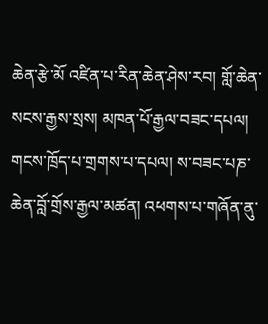ཆེན་རྩེ་མོ འཛིན་པ་རིན་ཆེན་ཤེས་རབ། གློ་ཆེན་སངས་རྒྱས་སྲས། མཁན་པོ་རྒྱལ་བཟང་དཔལ། གངས་ཁྲོད་པ་གྲགས་པ་དཔལ། ས་བཟང་པཎ་ཆེན་བློ་གྲོས་རྒྱལ་མཚན། འཕགས་པ་གཞོན་ནུ་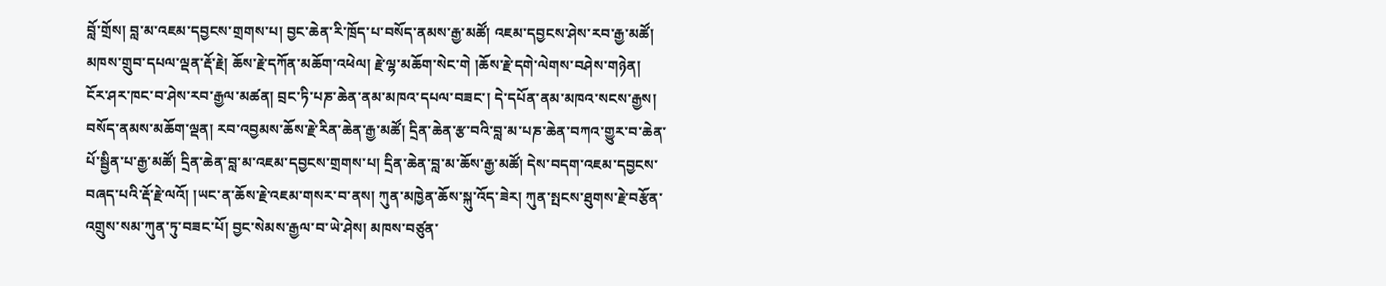བློ་གྲོས། བླ་མ་འཇམ་དབྱངས་གྲགས་པ། བྱང་ཆེན་རི་ཁྲོད་པ་བསོད་ནམས་རྒྱ་མཚོ། འཇམ་དབྱངས་ཤེས་རབ་རྒྱ་མཚོ། མཁས་གྲུབ་དཔལ་ལྡན་རྡོ་རྗེ། ཆོས་རྗེ་དཀོན་མཆོག་འཕེལ། རྗེ་ལྷ་མཆོག་སེང་གེ །ཆོས་རྗེ་དགེ་ལེགས་བཤེས་གཉེན། ངོར་ཤར་ཁང་བ་ཤེས་རབ་རྒྱལ་མཚན། བྲང་ཏི་པཎ་ཆེན་ནམ་མཁའ་དཔལ་བཟང་། དེ་དཔོན་ནམ་མཁའ་སངས་རྒྱས། བསོད་ནམས་མཆོག་ལྡན། རབ་འབྱམས་ཆོས་རྗེ་རིན་ཆེན་རྒྱ་མཚོ། དྲིན་ཆེན་རྩ་བའི་བླ་མ་པཎ་ཆེན་བཀའ་གྱུར་བ་ཆེན་པོ་སྦྱིན་པ་རྒྱ་མཚོ། དྲིན་ཆེན་བླ་མ་འཇམ་དབྱངས་གྲགས་པ། དྲིན་ཆེན་བླ་མ་ཆོས་རྒྱ་མཚོ། དེས་བདག་འཇམ་དབྱངས་བཞད་པའི་རྡོ་རྗེ་ལའོ། །ཡང་ན་ཆོས་རྗེ་འཇམ་གསར་བ་ནས། ཀུན་མཁྱེན་ཆོས་སྐུ་འོད་ཟེར། ཀུན་སྤངས་ཐུགས་རྗེ་བརྩོན་འགྲུས་སམ་ཀུན་ཏུ་བཟང་པོ། བྱང་སེམས་རྒྱལ་བ་ཡེ་ཤེས། མཁས་བཙུན་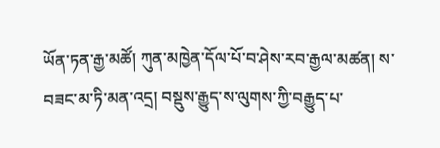ཡོན་ཏན་རྒྱ་མཚོ། ཀུན་མཁྱེན་དོལ་པོ་བ་ཤེས་རབ་རྒྱལ་མཚན། ས་བཟང་མ་ཏི་མན་འདྲ། བསྡུས་རྒྱུད་ས་ལུགས་ཀྱི་བརྒྱུད་པ་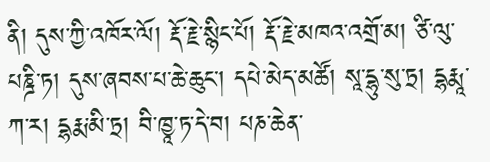ནི། དུས་ཀྱི་འཁོར་ལོ། རྡོ་རྗེ་སྙིང་པོ། རྡོ་རྗེ་མཁའ་འགྲོ་མ། ཙི་ལུ་པཎྜི་ཏ། དུས་ཞབས་པ་ཆེ་ཆུང་། དཔེ་མེད་མཚོ། སཱ་དྷུ་སུ་ཏྲ། དྷརྨཱ་ཀ་ར། དྷརྨ་མི་ཏྲ། བི་ཁྱཱ་ཏ་དེ་བ། པཎ་ཆེན་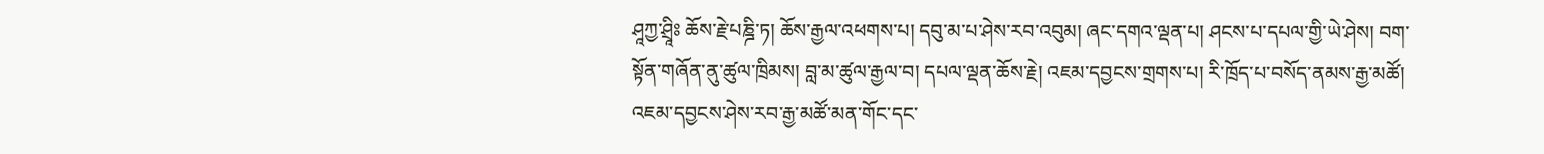ཤཱཀྱ་ཤྲཱིཿ ཆོས་རྗེ་པཎྜི་ཏ། ཆོས་རྒྱལ་འཕགས་པ། དབུ་མ་པ་ཤེས་རབ་འབུམ། ཞང་དགའ་ལྡན་པ། ཤངས་པ་དཔལ་གྱི་ཡེ་ཤེས། བག་སྟོན་གཞོན་ནུ་ཚུལ་ཁྲིམས། བླ་མ་ཚུལ་རྒྱལ་བ། དཔལ་ལྡན་ཆོས་རྗེ། འཇམ་དབྱངས་གྲགས་པ། རི་ཁྲོད་པ་བསོད་ནམས་རྒྱ་མཚོ། འཇམ་དབྱངས་ཤེས་རབ་རྒྱ་མཚོ་མན་གོང་དང་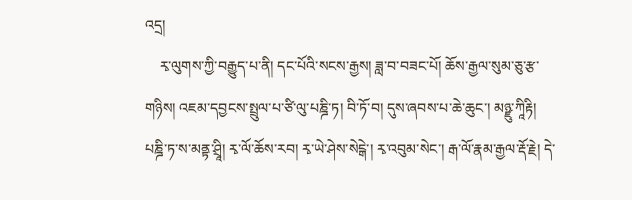འདྲ།
    རྭ་ལུགས་ཀྱི་བརྒྱུད་པ་ནི། དང་པོའི་སངས་རྒྱས། ཟླ་བ་བཟང་པོ། ཆོས་རྒྱལ་སུམ་ཅུ་རྩ་གཉིས། འཇམ་དབྱངས་སྤྲུལ་པ་ཙི་ལུ་པཎྜི་ཏ། བི་ཏོ་བ། དུས་ཞབས་པ་ཆེ་ཆུང་། མཉྫུ་ཀཱིརྟི། པཎྜི་ཏ་ས་མནྟ་ཤྲཱི། རྭ་ལོ་ཆོས་རབ། རྭ་ཡེ་ཤེས་སེངྒེ་། རྭ་འབུམ་སེང་། རྒ་ལོ་རྣམ་རྒྱལ་རྡོ་རྗེ། དེ་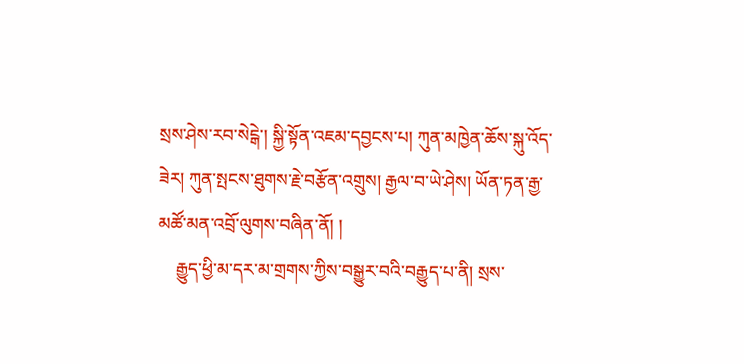སྲས་ཤེས་རབ་སེངྒེ་། སྐྱི་སྟོན་འཇམ་དབྱངས་པ། ཀུན་མཁྱེན་ཆོས་སྐུ་འོད་ཟེར། ཀུན་སྤངས་ཐུགས་རྗེ་བརྩོན་འགྲུས། རྒྱལ་བ་ཡེ་ཤེས། ཡོན་ཏན་རྒྱ་མཚོ་མན་འབྲོ་ལུགས་བཞིན་ནོ། །
    རྒྱུད་ཕྱི་མ་དར་མ་གྲགས་ཀྱིས་བསྒྱུར་བའི་བརྒྱུད་པ་ནི། སྲས་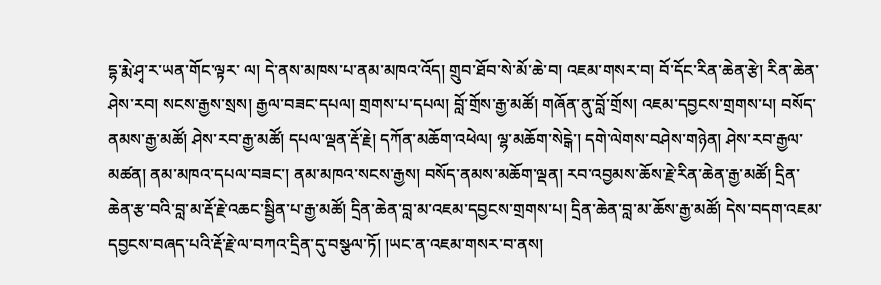དྷ་རྨེ་ཤྭ་ར་ཡན་གོང་ལྟར་ ལ། དེ་ནས་མཁས་པ་ནམ་མཁའ་འོད། གྲུབ་ཐོབ་སེ་མོ་ཆེ་བ། འཇམ་གསར་བ། བོ་དོང་རིན་ཆེན་རྩེ། རིན་ཆེན་ཤེས་རབ། སངས་རྒྱས་སྲས། རྒྱལ་བཟང་དཔལ། གྲགས་པ་དཔལ། བློ་གྲོས་རྒྱ་མཚོ། གཞོན་ནུ་བློ་གྲོས། འཇམ་དབྱངས་གྲགས་པ། བསོད་ནམས་རྒྱ་མཚོ། ཤེས་རབ་རྒྱ་མཚོ། དཔལ་ལྡན་རྡོ་རྗེ། དཀོན་མཆོག་འཕེལ། ལྷ་མཆོག་སེངྒེ་། དགེ་ལེགས་བཤེས་གཉེན། ཤེས་རབ་རྒྱལ་མཚན། ནམ་མཁའ་དཔལ་བཟང་། ནམ་མཁའ་སངས་རྒྱས། བསོད་ནམས་མཆོག་ལྡན། རབ་འབྱམས་ཆོས་རྗེ་རིན་ཆེན་རྒྱ་མཚོ། དྲིན་ཆེན་རྩ་བའི་བླ་མ་རྡོ་རྗེ་འཆང་སྦྱིན་པ་རྒྱ་མཚོ། དྲིན་ཆེན་བླ་མ་འཇམ་དབྱངས་གྲགས་པ། དྲིན་ཆེན་བླ་མ་ཆོས་རྒྱ་མཚོ། དེས་བདག་འཇམ་དབྱངས་བཞད་པའི་རྡོ་རྗེ་ལ་བཀའ་དྲིན་དུ་བསྩལ་ཏོ། །ཡང་ན་འཇམ་གསར་བ་ནས།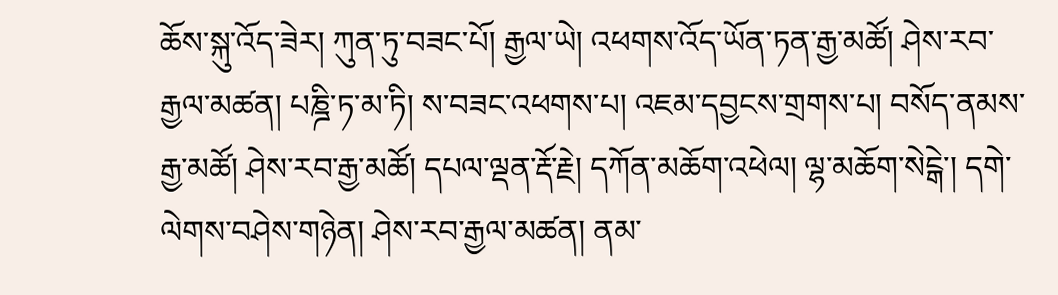ཆོས་སྐུ་འོད་ཟེར། ཀུན་ཏུ་བཟང་པོ། རྒྱལ་ཡེ། འཕགས་འོད་ཡོན་ཏན་རྒྱ་མཚོ། ཤེས་རབ་རྒྱལ་མཚན། པཎྜི་ཏ་མ་ཏི། ས་བཟང་འཕགས་པ། འཇམ་དབྱངས་གྲགས་པ། བསོད་ནམས་རྒྱ་མཚོ། ཤེས་རབ་རྒྱ་མཚོ། དཔལ་ལྡན་རྡོ་རྗེ། དཀོན་མཆོག་འཕེལ། ལྷ་མཆོག་སེངྒེ་། དགེ་ལེགས་བཤེས་གཉེན། ཤེས་རབ་རྒྱལ་མཚན། ནམ་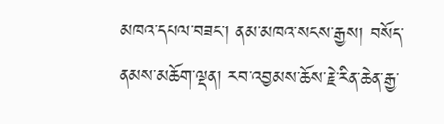མཁའ་དཔལ་བཟང་། ནམ་མཁའ་སངས་རྒྱས། བསོད་ནམས་མཆོག་ལྡན། རབ་འབྱམས་ཆོས་རྗེ་རིན་ཆེན་རྒྱ་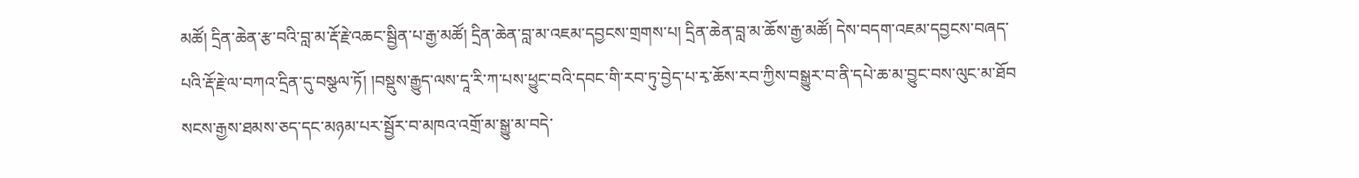མཚོ། དྲིན་ཆེན་རྩ་བའི་བླ་མ་རྡོ་རྗེ་འཆང་སྦྱིན་པ་རྒྱ་མཚོ། དྲིན་ཆེན་བླ་མ་འཇམ་དབྱངས་གྲགས་པ། དྲིན་ཆེན་བླ་མ་ཆོས་རྒྱ་མཚོ། དེས་བདག་འཇམ་དབྱངས་བཞད་པའི་རྡོ་རྗེ་ལ་བཀའ་དྲིན་དུ་བསྩལ་ཏོ། །བསྡུས་རྒྱུད་ལས་དཱ་རི་ཀ་པས་ཕྱུང་བའི་དབང་གི་རབ་ཏུ་བྱེད་པ་རྭ་ཆོས་རབ་ཀྱིས་བསྒྱུར་བ་ནི་དཔེ་ཆ་མ་བྱུང་བས་ལུང་མ་ཐོབ སངས་རྒྱས་ཐམས་ཅད་དང་མཉམ་པར་སྦྱོར་བ་མཁའ་འགྲོ་མ་སྒྱུ་མ་བདེ་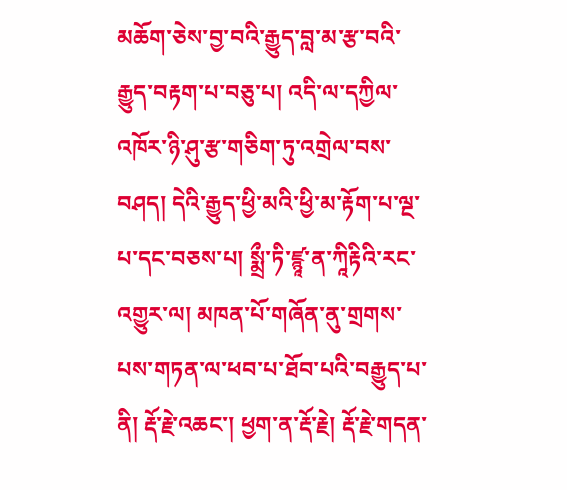མཆོག་ཅེས་བྱ་བའི་རྒྱུད་བླ་མ་རྩ་བའི་རྒྱུད་བརྟག་པ་བཅུ་པ། འདི་ལ་དཀྱིལ་འཁོར་ཉི་ཤུ་རྩ་གཅིག་ཏུ་འགྲེལ་བས་བཤད། དེའི་རྒྱུད་ཕྱི་མའི་ཕྱི་མ་རྟོག་པ་ལྔ་པ་དང་བཅས་པ། སྨྲྀ་ཏི་ཛྙཱ་ན་ཀཱིརྟིའི་རང་འགྱུར་ལ། མཁན་པོ་གཞོན་ནུ་གྲགས་པས་གཏན་ལ་ཕབ་པ་ཐོབ་པའི་བརྒྱུད་པ་ནི། རྡོ་རྗེ་འཆང་། ཕྱག་ན་རྡོ་རྗེ། རྡོ་རྗེ་གདན་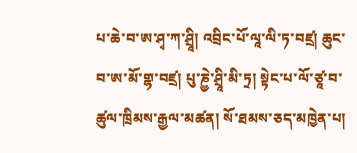པ་ཆེ་བ་ཨ་ཤྭ་ཀ་ཤྲཱི། འབྲིང་པོ་ལཱ་ལི་ཏ་བཛྲ། ཆུང་བ་ཨ་མོ་གྷ་བཛྲ། པུ་ཎྱེ་ཤྲཱི་མི་ཏྲ། སྟེང་པ་ལོ་ཙཱ་བ་ཚུལ་ཁྲིམས་རྒྱལ་མཚན། སོ་ཐམས་ཅད་མཁྱེན་པ།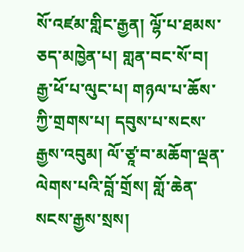སོ་འཛམ་གླིང་རྒྱན། ལྷོ་པ་ཐམས་ཅད་མཁྱེན་པ། གླན་བང་སོ་བ། རྒྱ་ཕོ་པ་ལུང་པ། གཉལ་པ་ཆོས་ཀྱི་གྲགས་པ། དབུས་པ་སངས་རྒྱས་འབུམ། ལོ་ཙཱ་བ་མཆོག་ལྡན་ལེགས་པའི་བློ་གྲོས། གློ་ཆེན་སངས་རྒྱས་སྲས།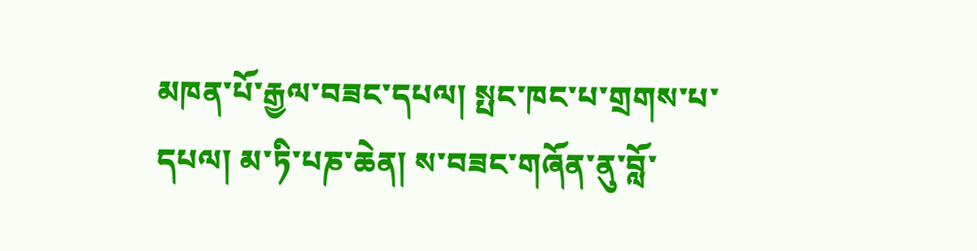མཁན་པོ་རྒྱལ་བཟང་དཔལ། སྤང་ཁང་པ་གྲགས་པ་དཔལ། མ་ཏི་པཎ་ཆེན། ས་བཟང་གཞོན་ནུ་བློ་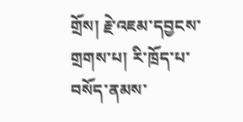གྲོས། རྗེ་འཇམ་དབྱངས་གྲགས་པ། རི་ཁྲོད་པ་བསོད་ནམས་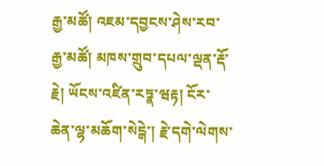རྒྱ་མཚོ། འཇམ་དབྱངས་ཤེས་རབ་རྒྱ་མཚོ། མཁས་གྲུབ་དཔལ་ལྡན་རྡོ་རྗེ། ཡོངས་འཛིན་རཏྣ་ཝརྟ། ངོར་ཆེན་ལྷ་མཆོག་སེངྒེ་། རྗེ་དགེ་ལེགས་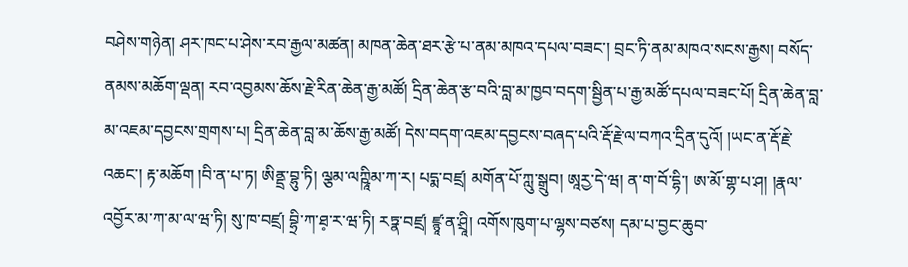བཤེས་གཉེན། ཤར་ཁང་པ་ཤེས་རབ་རྒྱལ་མཚན། མཁན་ཆེན་ཐར་རྩེ་པ་ནམ་མཁའ་དཔལ་བཟང་། བྲང་ཏི་ནམ་མཁའ་སངས་རྒྱས། བསོད་ནམས་མཆོག་ལྡན། རབ་འབྱམས་ཆོས་རྗེ་རིན་ཆེན་རྒྱ་མཚོ། དྲིན་ཆེན་རྩ་བའི་བླ་མ་ཁྱབ་བདག་སྦྱིན་པ་རྒྱ་མཚོ་དཔལ་བཟང་པོ། དྲིན་ཆེན་བླ་མ་འཇམ་དབྱངས་གྲགས་པ། དྲིན་ཆེན་བླ་མ་ཆོས་རྒྱ་མཚོ། དེས་བདག་འཇམ་དབྱངས་བཞད་པའི་རྡོ་རྗེ་ལ་བཀའ་དྲིན་དུའོ། །ཡང་ན་རྡོ་རྗེ་འཆང་། རྟ་མཆོག །བི་ན་པ་ཏ། ཨིནྡྲ་བྷུ་ཏི། ལྕམ་ལཀྵཱིམ་ཀ་ར། པདྨ་བཛྲ། མགོན་པོ་ཀླུ་སྒྲུབ། ཨཱརྱ་དེ་ཝ། ན་ག་བོ་དྷི་། ཨ་མོ་གྷ་པ་ཤ། །རྣལ་འབྱོར་མ་ཀ་མ་ལ་ཝ་ཏི། སུ་ཁ་བཛྲ། བྷྲི་ཀ་ཐ༷་ར་ཝ་ཏི། རཏྣ་བཛྲ། ཛྙཱ་ན་ཤྲཱི། འགོས་ཁུག་པ་ལྷས་བཙས། དམ་པ་བྱང་ཆུབ་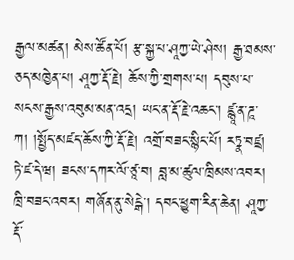རྒྱལ་མཚན། མེས་ཚོན་པོ། རྩ་སྐྱ་པ་ཤཱཀྱ་ཡེ་ཤེས། རྒྱ་ཐམས་ཅད་མཁྱེན་པ། ཤཱཀྱ་རྡོ་རྗེ། ཆོས་ཀྱི་གྲགས་པ། དབུས་པ་སངས་རྒྱས་འབུམ་མན་འདྲ། ཡང་ན་རྡོ་རྗེ་འཆང་། ཛྙཱ་ན་ཌཱ་ཀ། །སྤྱོད་མཛད་ཆོས་ཀྱི་རྡོ་རྗེ། འགྲོ་བཟང་སྙིང་པོ། རཏྣ་བཛྲ། ཏེ་ཛ་དེ་ཝ། ཟངས་དཀར་ལོ་ཙཱ་བ། བླ་མ་ཚུལ་ཁྲིམས་འབར། ཁྲི་བཟང་འབར། གཞོན་ནུ་སེངྒེ་། དབང་ཕྱུག་རིན་ཆེན། ཤཱཀྱ་རྡོ་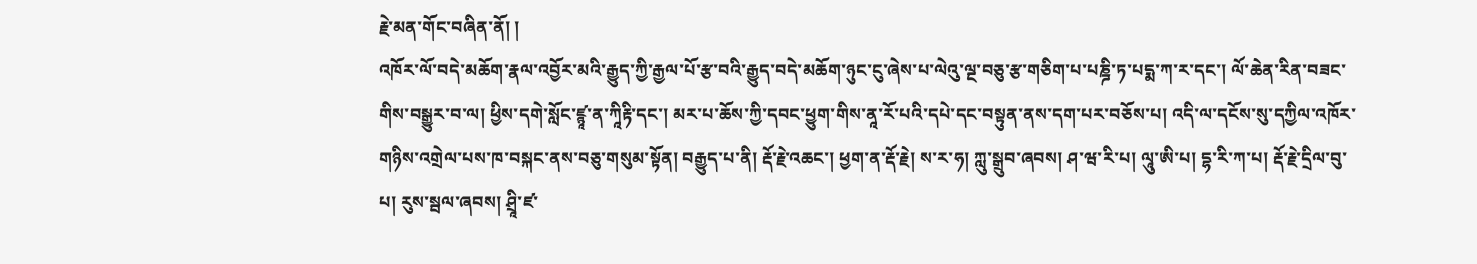རྗེ་མན་གོང་བཞིན་ནོ། །
འཁོར་ལོ་བདེ་མཆོག་རྣལ་འབྱོར་མའི་རྒྱུད་ཀྱི་རྒྱལ་པོ་རྩ་བའི་རྒྱུད་བདེ་མཆོག་ཉུང་ངུ་ཞེས་པ་ལེའུ་ལྔ་བཅུ་རྩ་གཅིག་པ་པཎྜི་ཏ་པདྨ་ཀ་ར་དང་། ལོ་ཆེན་རིན་བཟང་གིས་བསྒྱུར་བ་ལ། ཕྱིས་དགེ་སློང་ཛྙཱ་ན་ཀཱིརྟི་དང་། མར་པ་ཆོས་ཀྱི་དབང་ཕྱུག་གིས་ནཱ་རོ་པའི་དཔེ་དང་བསྟུན་ནས་དག་པར་བཅོས་པ། འདི་ལ་དངོས་སུ་དཀྱིལ་འཁོར་གཉིས་འགྲེལ་པས་ཁ་བསྐང་ནས་བཅུ་གསུམ་སྟོན། བརྒྱུད་པ་ནི། རྡོ་རྗེ་འཆང་། ཕྱག་ན་རྡོ་རྗེ། ས་ར་ཧ། ཀླུ་སྒྲུབ་ཞབས། ཤ་ཝ་རི་པ། ལཱུ་ཨི་པ། དྷ་རི་ཀ་པ། རྡོ་རྗེ་དྲིལ་བུ་པ། རུས་སྦལ་ཞབས། ཤྲཱི་ཛ་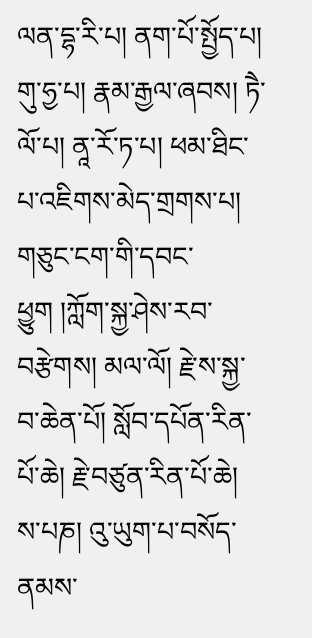ལན་དྷ་རི་པ། ནག་པོ་སྤྱོད་པ། གུ་ཧྱ་པ། རྣམ་རྒྱལ་ཞབས། ཏཻ་ལོ་པ། ནཱ་རོ་ཏ་པ། ཕམ་ཐིང་པ་འཇིགས་མེད་གྲགས་པ། གཅུང་ངག་གི་དབང་ཕྱུག །ཀློག་སྐྱ་ཤེས་རབ་བརྩེགས། མལ་ལོ། རྗེ་ས་སྐྱ་བ་ཆེན་པོ། སློབ་དཔོན་རིན་པོ་ཆེ། རྗེ་བཙུན་རིན་པོ་ཆེ། ས་པཎ། འུ་ཡུག་པ་བསོད་ནམས་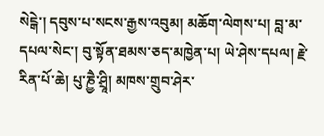སེངྒེ་། དབུས་པ་སངས་རྒྱས་འབུམ། མཆོག་ལེགས་པ། བླ་མ་དཔལ་སེང་། བུ་སྟོན་ཐམས་ཅད་མཁྱེན་པ། ཡེ་ཤེས་དཔལ། རྗེ་རིན་པོ་ཆེ། པུ་ཎྱཻ་ཤྲཱི། མཁས་གྲུབ་ཤེར་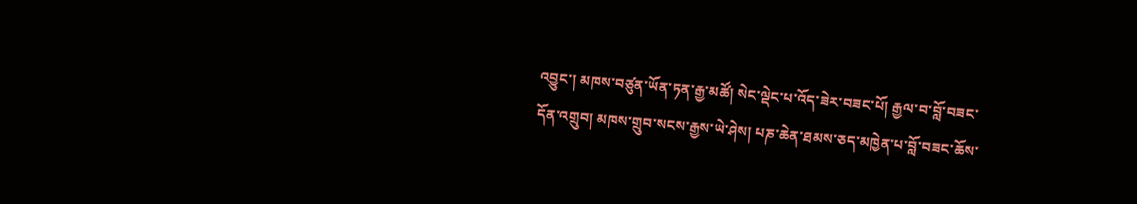འབྱུང་། མཁས་བཙུན་ཡོན་ཏན་རྒྱ་མཚོ། སེང་ལྡེང་པ་འོད་ཟེར་བཟང་པོ། རྒྱལ་བ་བློ་བཟང་དོན་འགྲུབ། མཁས་གྲུབ་སངས་རྒྱས་ཡེ་ཤེས། པཎ་ཆེན་ཐམས་ཅད་མཁྱེན་པ་བློ་བཟང་ཆོས་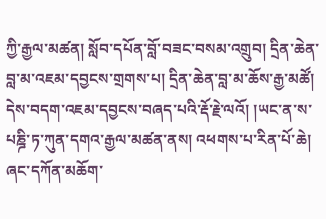ཀྱི་རྒྱལ་མཚན། སློབ་དཔོན་བློ་བཟང་བསམ་འགྲུབ། དྲིན་ཆེན་བླ་མ་འཇམ་དབྱངས་གྲགས་པ། དྲིན་ཆེན་བླ་མ་ཆོས་རྒྱ་མཚོ། དེས་བདག་འཇམ་དབྱངས་བཞད་པའི་རྡོ་རྗེ་ལའོ། །ཡང་ན་ས་པཎྜི་ཏ་ཀུན་དགའ་རྒྱལ་མཚན་ནས། འཕགས་པ་རིན་པོ་ཆེ། ཞང་དཀོན་མཆོག་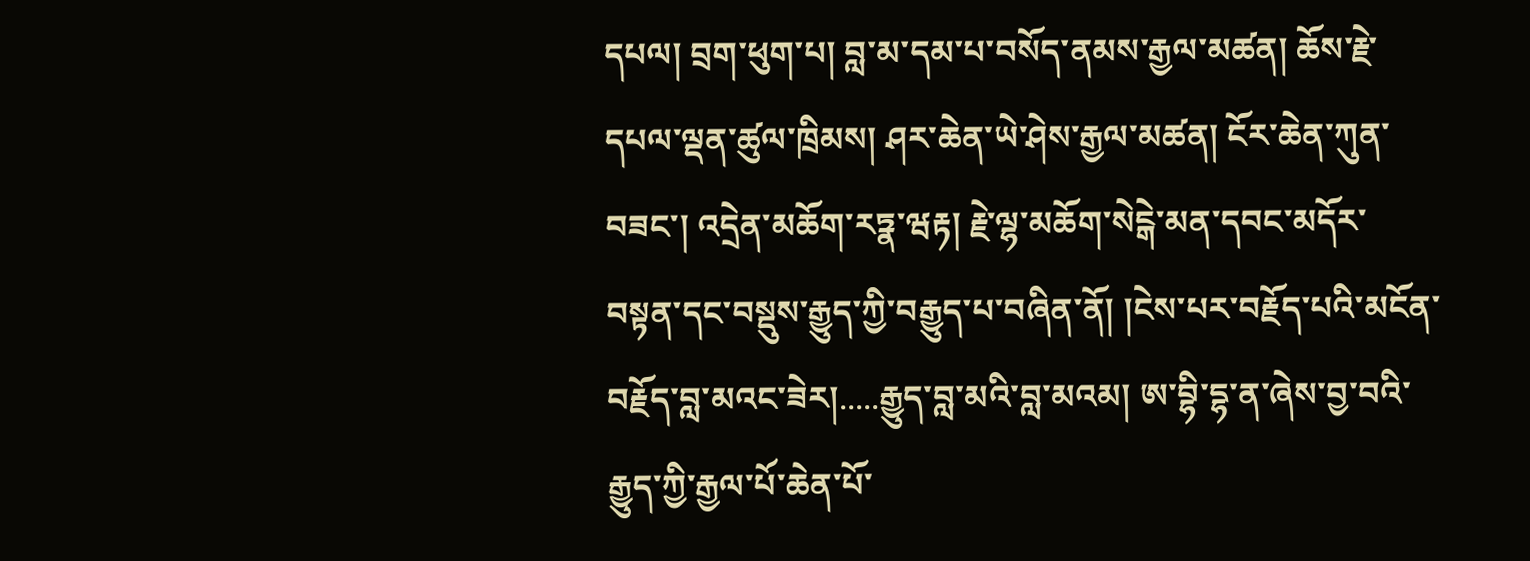དཔལ། བྲག་ཕུག་པ། བླ་མ་དམ་པ་བསོད་ནམས་རྒྱལ་མཚན། ཆོས་རྗེ་དཔལ་ལྡན་ཚུལ་ཁྲིམས། ཤར་ཆེན་ཡེ་ཤེས་རྒྱལ་མཚན། ངོར་ཆེན་ཀུན་བཟང་། འདྲེན་མཆོག་རཏྣ་ཝརྟ། རྗེ་ལྷ་མཆོག་སེངྒེ་མན་དབང་མདོར་བསྟན་དང་བསྡུས་རྒྱུད་ཀྱི་བརྒྱུད་པ་བཞིན་ནོ། །ངེས་པར་བརྗོད་པའི་མངོན་བརྗོད་བླ་མའང་ཟེར།.....རྒྱུད་བླ་མའི་བླ་མའམ། ཨ་བྷི་དྷ་ན་ཞེས་བྱ་བའི་རྒྱུད་ཀྱི་རྒྱལ་པོ་ཆེན་པོ་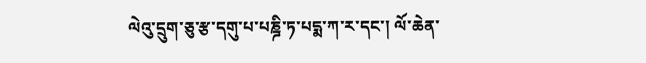ལེའུ་དྲུག་ཅུ་རྩ་དགུ་པ་པཎྜི་ཏ་པདྨ་ཀ་ར་དང་། ལོ་ཆེན་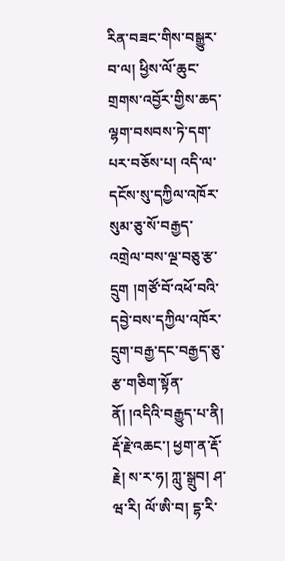རིན་བཟང་གིས་བསྒྱུར་བ་ལ། ཕྱིས་ལོ་ཆུང་གྲགས་འབྱོར་གྱིས་ཆད་ལྷག་བསབས་ཏེ་དག་པར་བཅོས་པ། འདི་ལ་དངོས་སུ་དཀྱིལ་འཁོར་སུམ་ཅུ་སོ་བརྒྱད་འགྲེལ་བས་ལྔ་བཅུ་རྩ་དྲུག །གཙོ་བོ་འཕོ་བའི་དབྱེ་བས་དཀྱིལ་འཁོར་དྲུག་བརྒྱ་དང་བརྒྱད་ཅུ་རྩ་གཅིག་སྟོན་ནོ། །འདིའི་བརྒྱུད་པ་ནི། རྡོ་རྗེ་འཆང་། ཕྱག་ན་རྡོ་རྗེ། ས་ར་ཧ། ཀླུ་སྒྲུབ། ཤ་ཝ་རི། ལོ་ཨི་བ། དྷ་རི་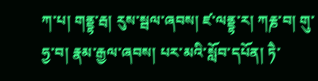ཀ་པ། གནྡྷ་རྦ། རུས་སྦལ་ཞབས། ཛ་ལནྡྷ་ར། ཀརྞ་བ། གུ་ཧྱ་བ། རྣམ་རྒྱལ་ཞབས། པར་མའི་སློབ་དཔོན། ཏཻ་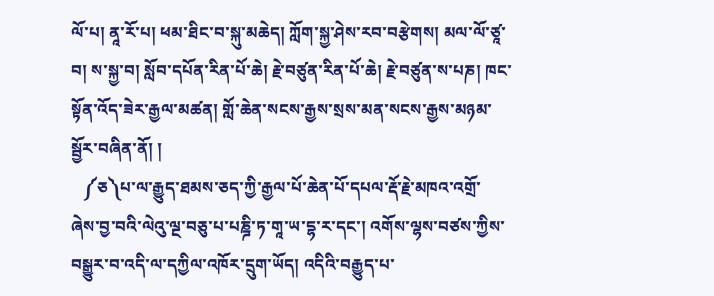ལོ་པ། ནཱ་རོ་པ། ཕམ་ཐིང་བ་སྐུ་མཆེད། ཀློག་སྐྱ་ཤེས་རབ་བརྩེགས། མལ་ལོ་ཙཱ་བ། ས་སྐྱ་བ། སློབ་དཔོན་རིན་པོ་ཆེ། རྗེ་བཙུན་རིན་པོ་ཆེ། རྗེ་བཙུན་ས་པཎ། ཁང་སྟོན་འོད་ཟེར་རྒྱལ་མཚན། གློ་ཆེན་སངས་རྒྱས་སྲས་མན་སངས་རྒྱས་མཉམ་སྦྱོར་བཞིན་ནོ། །
   ༼ཅ༽པ་ལ་རྒྱུད་ཐམས་ཅད་ཀྱི་རྒྱལ་པོ་ཆེན་པོ་དཔལ་རྡོ་རྗེ་མཁའ་འགྲོ་ཞེས་བྱ་བའི་ལེའུ་ལྔ་བཅུ་པ་པཎྜི་ཏ་གཱ་ཡ་དྷ་ར་དང་། འགོས་ལྷས་བཙས་ཀྱིས་བསྒྱུར་བ་འདི་ལ་དཀྱིལ་འཁོར་དྲུག་ཡོད། འདིའི་བརྒྱུད་པ་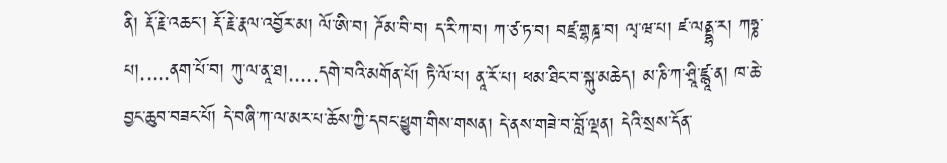ནི། རྡོ་རྗེ་འཆང་། རྡོ་རྗེ་རྣལ་འབྱོར་མ། ལོ་ཨི་བ། ཌོམ་བི་བ། ད་རི་ཀ་བ། ཀ་ཙ་ཏ་བ། བཛྲ་གྷཎྜ་བ། ལྭ་ཝ་པ། ཛ་ལནྡྷ་ར། ཀཧྞ་པ།.....ནག་པོ་བ། ཀུ་ལ་ནཱ་ཐ།.....དགེ་བའི་མགོན་པོ། ཏཻ་ལོ་པ། ནཱ་རོ་པ། ཕམ་ཐིང་བ་སྐུ་མཆེད། མ་ཎི་ཀ་ཤྲཱི་ཛྙཱ་ན། ཁ་ཆེ་བྱང་ཆུབ་བཟང་པོ། དེ་བཞི་ཀ་ལ་མར་པ་ཆོས་ཀྱི་དབང་ཕྱུག་གིས་གསན། དེ་ནས་གཟེ་བ་བློ་ལྡན། དེའི་སྲས་དོན་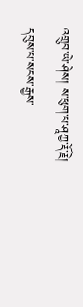འགྲུབ་ཡེ་ཤེས། ས་ཕུག་པ་ཤཱཀྱ་རྡོ་རྗེ། དབུས་པ་སངས་རྒྱས་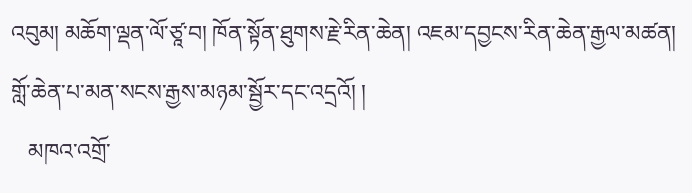འབུམ། མཆོག་ལྡན་ལོ་ཙཱ་བ། ཁོན་སྟོན་ཐུགས་རྗེ་རིན་ཆེན། འཇམ་དབྱངས་རིན་ཆེན་རྒྱལ་མཚན། གློ་ཆེན་པ་མན་སངས་རྒྱས་མཉམ་སྦྱོར་དང་འདྲའོ། །
   མཁའ་འགྲོ་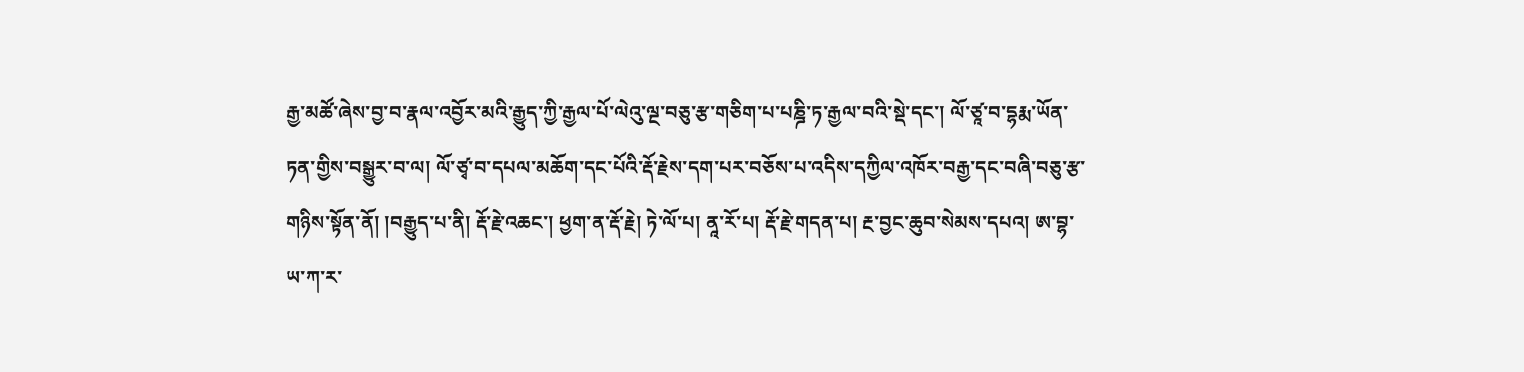རྒྱ་མཚོ་ཞེས་བྱ་བ་རྣལ་འབྱོར་མའི་རྒྱུད་ཀྱི་རྒྱལ་པོ་ལེའུ་ལྔ་བཅུ་རྩ་གཅིག་པ་པཎྜི་ཏ་རྒྱལ་བའི་སྡེ་དང་། ལོ་ཙཱ་བ་དྷརྨ་ཡོན་ཏན་གྱིས་བསྒྱུར་བ་ལ། ལོ་ཙྭ་བ་དཔལ་མཆོག་དང་པོའི་རྡོ་རྗེས་དག་པར་བཅོས་པ་འདིས་དཀྱིལ་འཁོར་བརྒྱ་དང་བཞི་བཅུ་རྩ་གཉིས་སྟོན་ནོ། །བརྒྱུད་པ་ནི། རྡོ་རྗེ་འཆང་། ཕྱག་ན་རྡོ་རྗེ། ཏེ་ལོ་པ། ནཱ་རོ་པ། རྡོ་རྗེ་གདན་པ། རྔ་བྱང་ཆུབ་སེམས་དཔའ། ཨ་བྷ་ཡ་ཀ་ར་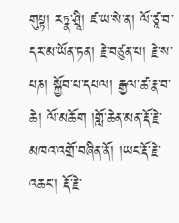གུཔྟ། རཏྣ་ཤྲཱི། ཛ་ཡ་སེ་ན། ལོ་ཙཱ་བ་དར་མ་ཡོན་ཏན། རྗེ་བཙུན་པ། རྗེ་ས་པཎ། སྐྱོབ་པ་དཔལ། རྒྱལ་ཚ་རྣ་བ་ཆེ། ལོ་མཆོག །གློ་ཆེན་མན་རྡོ་རྗེ་མཁའ་འགྲོ་བཞིན་ནོ། །ཡང་རྡོ་རྗེ་འཆང་། རྡོ་རྗེ་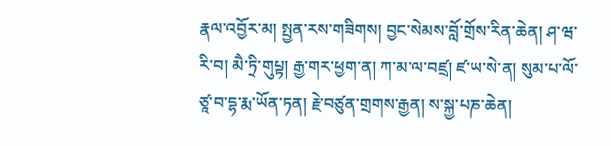རྣལ་འབྱོར་མ། སྤྱན་རས་གཟིགས། བྱང་སེམས་བློ་གྲོས་རིན་ཆེན། ཤ་ཝ་རི་བ། མཻ་ཏྲི་གུཔྟ། རྒྱ་གར་ཕྱག་ན། ཀ་མ་ལ་བཛྲ། ཛ་ཡ་སེ་ན། སུམ་པ་ལོ་ཙཱ་བ་དྷ་རྨ་ཡོན་ཏན། རྗེ་བཙུན་གྲགས་རྒྱན། ས་སྐྱ་པཎ་ཆེན།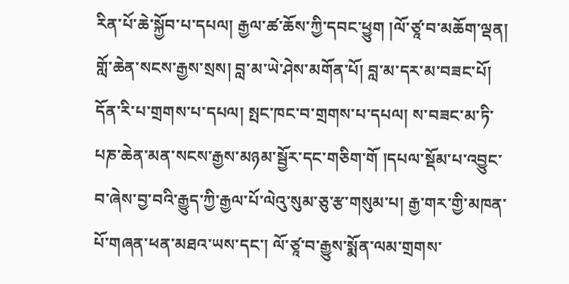རིན་པོ་ཆེ་སྐྱོབ་པ་དཔལ། རྒྱལ་ཚ་ཆོས་ཀྱི་དབང་ཕྱུག །ལོ་ཙཱ་བ་མཆོག་ལྡན། གློ་ཆེན་སངས་རྒྱས་སྲས། བླ་མ་ཡེ་ཤེས་མགོན་པོ། བླ་མ་དར་མ་བཟང་པོ། དོན་རི་པ་གྲགས་པ་དཔལ། སྤང་ཁང་བ་གྲགས་པ་དཔལ། ས་བཟང་མ་ཏི་པཎ་ཆེན་མན་སངས་རྒྱས་མཉམ་སྦྱོར་དང་གཅིག་གོ །དཔལ་སྡོམ་པ་འབྱུང་བ་ཞེས་བྱ་བའི་རྒྱུད་ཀྱི་རྒྱལ་པོ་ལེའུ་སུམ་ཅུ་རྩ་གསུམ་པ། རྒྱ་གར་གྱི་མཁན་པོ་གཞན་ཕན་མཐའ་ཡས་དང་། ལོ་ཙཱ་བ་རྒྱུས་སྨོན་ལམ་གྲགས་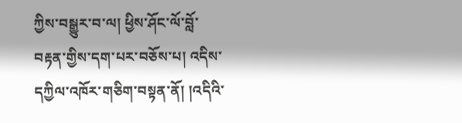ཀྱིས་བསྒྱུར་བ་ལ། ཕྱིས་ཤོང་ལོ་བློ་བརྟན་གྱིས་དག་པར་བཅོས་པ། འདིས་དཀྱིལ་འཁོར་གཅིག་བསྟན་ནོ། །འདིའི་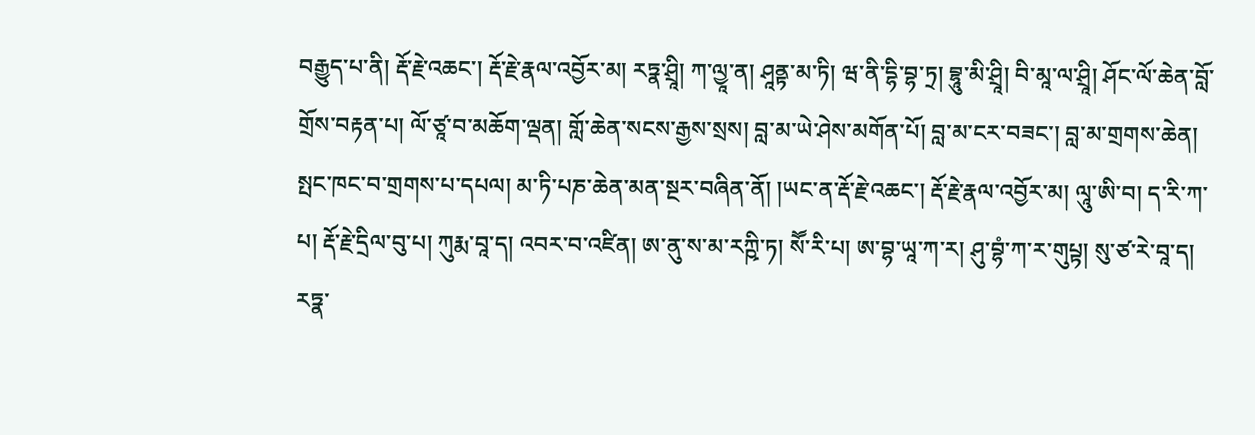བརྒྱུད་པ་ནི། རྡོ་རྗེ་འཆང་། རྡོ་རྗེ་རྣལ་འབྱོར་མ། རཏྣ་ཤྲཱི། ཀ་ལྱཱ་ན། ཤཱནྟ་མ་ཏི། ཝ་ནི་དྷི་བྷ་ཏྲ། བྷཱུ་མི་ཤྲཱི། བི་མཱ་ལ་ཤྲཱི། ཤོང་ལོ་ཆེན་བློ་གྲོས་བརྟན་པ། ལོ་ཙཱ་བ་མཆོག་ལྡན། གློ་ཆེན་སངས་རྒྱས་སྲས། བླ་མ་ཡེ་ཤེས་མགོན་པོ། བླ་མ་ངར་བཟང་། བླ་མ་གྲགས་ཆེན། སྤང་ཁང་བ་གྲགས་པ་དཔལ། མ་ཏི་པཎ་ཆེན་མན་སྔར་བཞིན་ནོ། །ཡང་ན་རྡོ་རྗེ་འཆང་། རྡོ་རྗེ་རྣལ་འབྱོར་མ། ལཱུ་ཨི་བ། ད་རི་ཀ་པ། རྡོ་རྗེ་དྲིལ་བུ་པ། ཀུརྨ་བཱ་ད། འབར་བ་འཛིན། ཨ་ནུ་ས་མ་རཀྵི་ཏ། སཽ་རི་པ། ཨ་བྷ་ཡཱ་ཀ་ར། ཤུ་བྷཾ་ཀ་ར་གུཔྟ། སུ་ཙ་རེ་བཱ་ད། རཏྣ་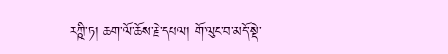རཀྵི་ཏ། ཆག་ལོ་ཆོས་རྗེ་དཔལ། གོ་ལུང་བ་མདོ་སྡེ་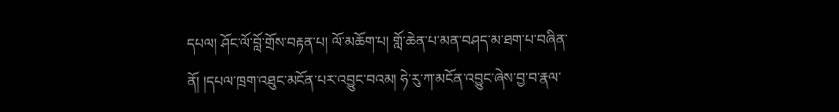དཔལ། ཤོང་ལོ་བློ་གྲོས་བརྟན་པ། ལོ་མཆོག་པ། གློ་ཆེན་པ་མན་བཤད་མ་ཐག་པ་བཞིན་ནོ། །དཔལ་ཁྲག་འཐུང་མངོན་པར་འབྱུང་བའམ། ཧེ་རུ་ཀ་མངོན་འབྱུང་ཞེས་བྱ་བ་རྣལ་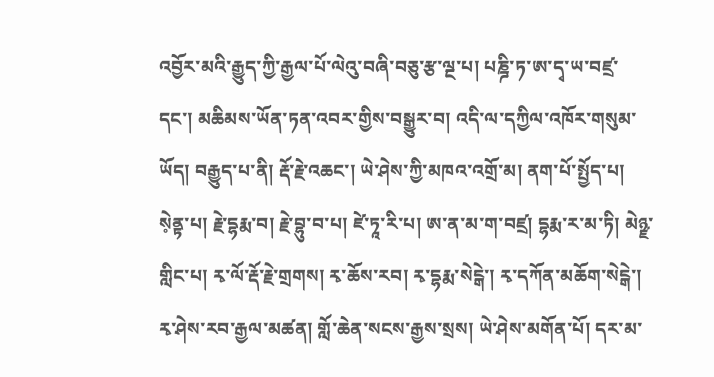འབྱོར་མའི་རྒྱུད་ཀྱི་རྒྱལ་པོ་ལེའུ་བཞི་བཅུ་རྩ་ལྔ་པ། པཎྜི་ཏ་ཨ་དྭ་ཡ་བཛྲ་དང་། མཆིམས་ཡོན་ཏན་འབར་གྱིས་བསྒྱུར་བ། འདི་ལ་དཀྱིལ་འཁོར་གསུམ་ཡོད། བརྒྱུད་པ་ནི། རྡོ་རྗེ་འཆང་། ཡེ་ཤེས་ཀྱི་མཁའ་འགྲོ་མ། ནག་པོ་སྤྱོད་པ། སེ༷ནྟ་པ། རྗེ་དྷརྨ་བ། རྗེ་བྷུ་བ་པ། ཛེ་ཏཱ་རི་པ། ཨ་ན་མ་ག་བཛྲ། དྷརྨ་ར་མ་ཏི། མེཉྫ་གླིང་པ། རྭ་ལོ་རྡོ་རྗེ་གྲགས། རྭ་ཆོས་རབ། རྭ་དྷརྨ་སེངྒེ་། རྭ་དཀོན་མཆོག་སེངྒེ་། རྭ་ཤེས་རབ་རྒྱལ་མཚན། གློ་ཆེན་སངས་རྒྱས་སྲས། ཡེ་ཤེས་མགོན་པོ། དར་མ་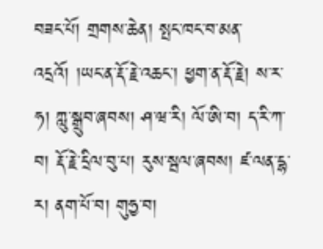བཟང་པོ། གྲགས་ཆེན། སྤང་ཁང་བ་མན་འདྲའོ། །ཡང་ན་རྡོ་རྗེ་འཆང་། ཕྱག་ན་རྡོ་རྗེ། ས་ར་ཧ། ཀླུ་སྒྲུབ་ཞབས། ཤ་ཝ་རི། ལོ་ཨི་བ། ད་རི་ཀ་བ། རྡོ་རྗེ་དྲིལ་བུ་པ། རུས་སྦལ་ཞབས། ཛ་ལན་དྷ་ར། ནག་པོ་བ། གུཧྱ་བ།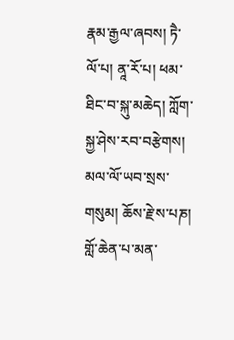རྣམ་རྒྱལ་ཞབས། ཏཻ་ལོ་པ། ནཱ་རོ་པ། ཕམ་ཐིང་བ་སྐུ་མཆེད། ཀློག་སྐྱ་ཤེས་རབ་བརྩེགས། མལ་ལོ་ཡབ་སྲས་གསུམ། ཆོས་རྗེ་ས་པཎ། གློ་ཆེན་པ་མན་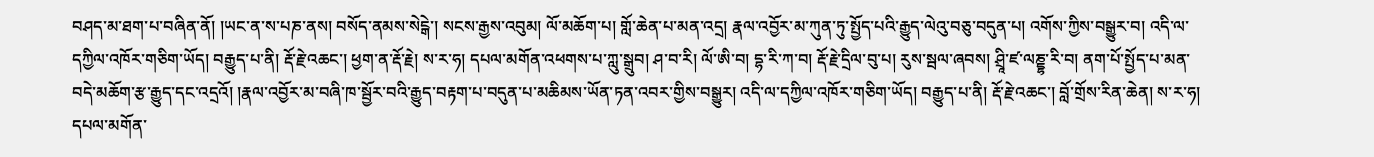བཤད་མ་ཐག་པ་བཞིན་ནོ། །ཡང་ན་ས་པཎ་ནས། བསོད་ནམས་སེངྒེ་། སངས་རྒྱས་འབུམ། ལོ་མཆོག་པ། གློ་ཆེན་པ་མན་འདྲ། རྣལ་འབྱོར་མ་ཀུན་ཏུ་སྤྱོད་པའི་རྒྱུད་ལེའུ་བཅུ་བདུན་པ། འགོས་ཀྱིས་བསྒྱུར་བ། འདི་ལ་དཀྱིལ་འཁོར་གཅིག་ཡོད། བརྒྱུད་པ་ནི། རྡོ་རྗེ་འཆང་། ཕྱག་ན་རྡོ་རྗེ། ས་ར་ཧ། དཔལ་མགོན་འཕགས་པ་ཀླུ་སྒྲུབ། ཤ་བ་རི། ལོ་ཨི་བ། དྷ་རི་ཀ་བ། རྡོ་རྗེ་དྲིལ་བུ་པ། རུས་སྦལ་ཞབས། ཤྲཱི་ཛ་ལཎྡྷ་རི་བ། ནག་པོ་སྤྱོད་པ་མན་བདེ་མཆོག་རྩ་རྒྱུད་དང་འདྲའོ། །རྣལ་འབྱོར་མ་བཞི་ཁ་སྦྱོར་བའི་རྒྱུད་བརྟག་པ་བདུན་པ་མཆིམས་ཡོན་ཏན་འབར་གྱིས་བསྒྱུར། འདི་ལ་དཀྱིལ་འཁོར་གཅིག་ཡོད། བརྒྱུད་པ་ནི། རྡོ་རྗེ་འཆང་། བློ་གྲོས་རིན་ཆེན། ས་ར་ཧ། དཔལ་མགོན་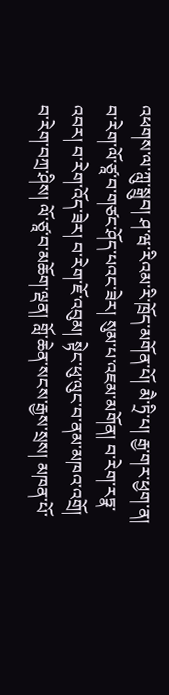འཕགས་ལ་ཀླུ་སྒྲུབ། ཤ་ཝ་རིའམ་རི་ཁྲོད་མགོན་པོ། མཻ་ཏྲི་པ། རྒྱ་གར་ཕྱག་ན། བ་རེག་ལོ་ཙཱ་བ་གཙང་ཤོད་པའང་ཟེར། སུམ་པ་འཇམ་མགོན། བ་རེག་རཏྣ་འབར། བ་རེག་འོད་ཟེར། བ་རེག་ཇོ་འབུམ། སྟེང་ཕུ་ལུང་བ་ནམ་མཁའ་འགྲོ། བ་རེག་བཀྲ་ཤིས། ལོ་ཙཱ་བ་མཆོག་ལྡན། གློ་ཆེན་སངས་རྒྱས་སྲས། མཁན་པོ་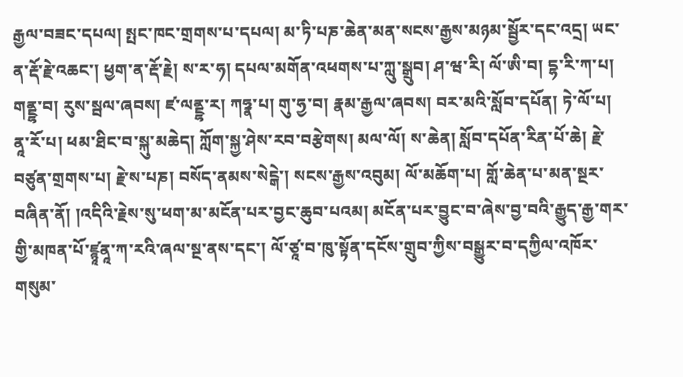རྒྱལ་བཟང་དཔལ། སྤང་ཁང་གྲགས་པ་དཔལ། མ་ཏི་པཎ་ཆེན་མན་སངས་རྒྱས་མཉམ་སྦྱོར་དང་འདྲ། ཡང་ན་རྡོ་རྗེ་འཆང་། ཕྱག་ན་རྡོ་རྗེ། ས་ར་ཧ། དཔལ་མགོན་འཕགས་པ་ཀླུ་སྒྲུབ། ཤ་ཝ་རི། ལོ་ཨི་བ། དྷ་རི་ཀ་པ། གནྔྷ་བ། རུས་སྦལ་ཞབས། ཛ་ལནྔྷ་ར། ཀཧྣ་པ། གུ་ཧྱ་བ། རྣམ་རྒྱལ་ཞབས། བར་མའི་སློབ་དཔོན། ཏེ་ལོ་པ། ནཱ་རོ་པ། ཕམ་ཐིང་བ་སྐུ་མཆེད། ཀློག་སྐྱ་ཤེས་རབ་བརྩེགས། མལ་ལོ། ས་ཆེན། སློབ་དཔོན་རིན་པོ་ཆེ། རྗེ་བཙུན་གྲགས་པ། རྗེ་ས་པཎ། བསོད་ནམས་སེངྒེ་། སངས་རྒྱས་འབུམ། ལོ་མཆོག་པ། གློ་ཆེན་པ་མན་སྔར་བཞིན་ནོ། །འདིའི་རྗེས་སུ་ཕག་མ་མངོན་པར་བྱང་ཆུབ་པའམ། མངོན་པར་བྱུང་བ་ཞེས་བྱ་བའི་རྒྱུད་རྒྱ་གར་གྱི་མཁན་པོ་ཛྙཱནཱ་ཀ་རའི་ཞལ་སྔ་ནས་དང་། ལོ་ཙཱ་བ་ཁུ་སྟོན་དངོས་གྲུབ་ཀྱིས་བསྒྱུར་བ་དཀྱིལ་འཁོར་གསུམ་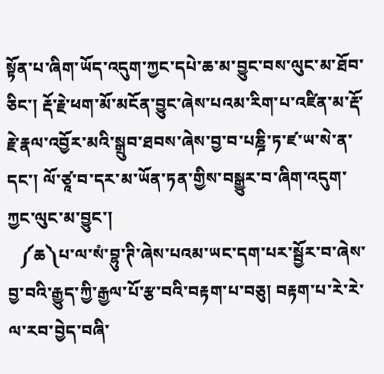སྟོན་པ་ཞིག་ཡོད་འདུག་ཀྱང་དཔེ་ཆ་མ་བྱུང་བས་ལུང་མ་ཐོབ་ཅིང་། རྡོ་རྗེ་ཕག་མོ་མངོན་བྱུང་ཞེས་པའམ་རིག་པ་འཛིན་མ་རྡོ་རྗེ་རྣལ་འབྱོར་མའི་སྒྲུབ་ཐབས་ཞེས་བྱ་བ་པཎྜི་ཏ་ཛ་ཡ་སེ་ན་དང་། ལོ་ཙཱ་བ་དར་མ་ཡོན་ཏན་གྱིས་བསྒྱུར་བ་ཞིག་འདུག་ཀྱང་ལུང་མ་བྱུང་།
   ༼ཆ༽པ་ལ་སཾ་བྷུ་ཊི་ཞེས་པའམ་ཡང་དག་པར་སྦྱོར་བ་ཞེས་བྱ་བའི་རྒྱུད་ཀྱི་རྒྱལ་པོ་རྩ་བའི་བརྟག་པ་བཅུ། བརྟག་པ་རེ་རེ་ལ་རབ་བྱེད་བཞི་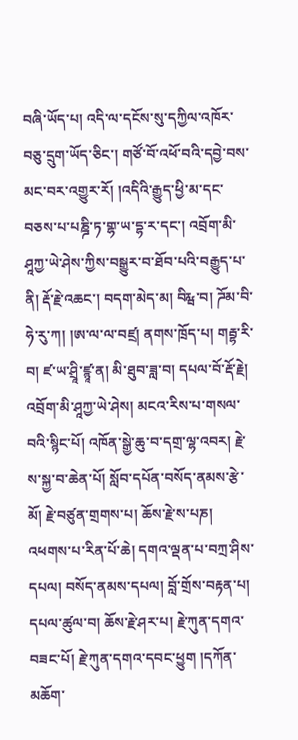བཞི་ཡོད་པ། འདི་ལ་དངོས་སུ་དཀྱིལ་འཁོར་བཅུ་དྲུག་ཡོད་ཅིང་། གཙོ་བོ་འཕོ་བའི་དབྱེ་བས་མང་བར་འགྱུར་རོ། །འདིའི་རྒྱུད་ཕྱི་མ་དང་བཅས་པ་པཎྜི་ཏ་གྷ་ཡ་དྷ་ར་དང་། འབྲོག་མི་ཤཱཀྱ་ཡེ་ཤེས་ཀྱིས་བསྒྱུར་བ་ཐོབ་པའི་བརྒྱུད་པ་ནི། རྡོ་རྗེ་འཆང་། བདག་མེད་མ། བིརྺ་བ། ཌོམ་བི་ཧེ་རུ་ཀ། །ཨ་ལ་ལ་བཛྲ། ནགས་ཁྲོད་པ། གརྦྷ་རི་བ། ཛ་ཡ་ཤྲཱི་ཛྙཱ་ན། མི་ཐུབ་ཟླ་བ། དཔལ་བོ་རྡོ་རྗེ། འབྲོག་མི་ཤཱཀྱ་ཡེ་ཤེས། མངའ་རིས་པ་གསལ་བའི་སྙིང་པོ། འཁོན་སྒྱེ་ཆུ་བ་དགྲ་ལྷ་འབར། རྗེ་ས་སྐྱ་བ་ཆེན་པོ། སློབ་དཔོན་བསོད་ནམས་རྩེ་མོ། རྗེ་བཙུན་གྲགས་པ། ཆོས་རྗེ་ས་པཎ། འཕགས་པ་རིན་པོ་ཆེ། དགའ་ལྡན་པ་བཀྲ་ཤིས་དཔལ། བསོད་ནམས་དཔལ། བློ་གྲོས་བརྟན་པ། དཔལ་ཚུལ་བ། ཆོས་རྗེ་ཤར་པ། རྗེ་ཀུན་དགའ་བཟང་པོ། རྗེ་ཀུན་དགའ་དབང་ཕྱུག །དཀོན་མཆོག་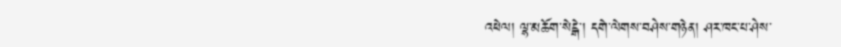འཕེལ། ལྷ་མཆོག་སེངྒེ་། དགེ་ལེགས་བཤེས་གཉེན། ཤར་ཁང་པ་ཤེས་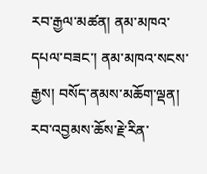རབ་རྒྱལ་མཚན། ནམ་མཁའ་དཔལ་བཟང་། ནམ་མཁའ་སངས་རྒྱས། བསོད་ནམས་མཆོག་ལྡན། རབ་འབྱམས་ཆོས་རྗེ་རིན་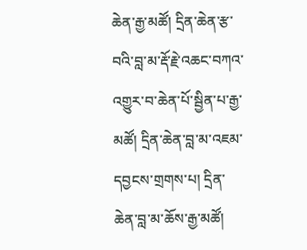ཆེན་རྒྱ་མཚོ། དྲིན་ཆེན་རྩ་བའི་བླ་མ་རྡོ་རྗེ་འཆང་བཀའ་འགྱུར་བ་ཆེན་པོ་སྦྱིན་པ་རྒྱ་མཚོ། དྲིན་ཆེན་བླ་མ་འཇམ་དབྱངས་གྲགས་པ། དྲིན་ཆེན་བླ་མ་ཆོས་རྒྱ་མཚོ།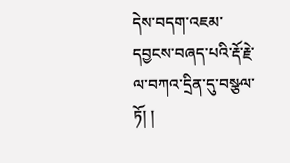དེས་བདག་འཇམ་དབྱངས་བཞད་པའི་རྡོ་རྗེ་ལ་བཀའ་དྲིན་དུ་བསྩལ་ཏོ། །